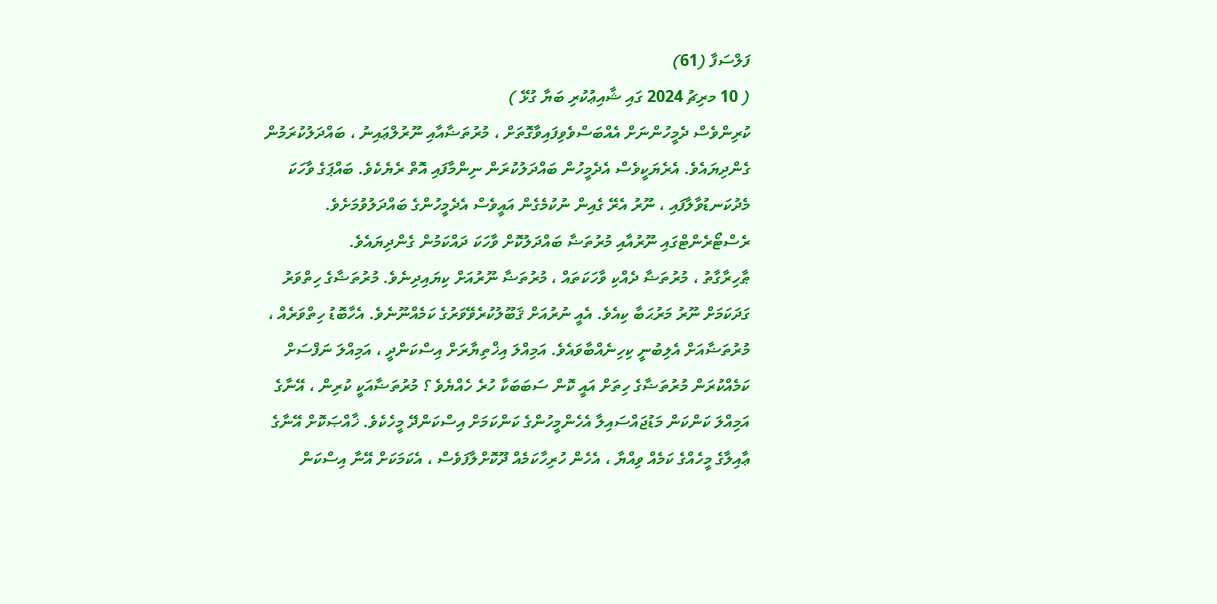ފަލްސަފާ (61)
( 10 މރިޗު 2024 ގައި ޝާއިޢުކުރި ބަޔާ ގުޅޭ )
ކުރިންވެސް ދެމީހުންނަށް އެއްބަސްވެވިފައިވާގޮތަށް ، މުރުތަޟާއާއި ނޫރުލްޢައިނު ، ބައްދަލުކުރަމުން ގެންދިޔައެވެ. އެރެޔަކީވެސް އެދެމީހުން ބައްދަލުކުރަން ނިންމާފައި އޮތް ރެޔެކެވެ. ބައްޕަގެ ވާހަކަ މެދުކަނޑުވާލާފައި ، ނޫރު އެރޭ ގެއިން ނުކުމެގެން އައީވެސް އެދެމީހުންގެ ބައްދަލުވުމަށެވެ. ރެސްޓޯރެންޓްގައި ނޫރުއާއި މުރުތަޟާ ބައްދަލުކޮށް ވާހަކަ ދައްކަމުން ގެންދިޔައެވެ.
ޠާހިރާގާތު ، މުރުތަޟާ ދެއްކި ވާހަކަތައް ، މުރުތަޟާ ނޫރުއަށް ކިޔައިދިނެވެ. މުރުތަޟާގެ ހިތްވަރު ގަދަކަމަށް ނޫރު މަރުޙަބާ ކިއެވެ. އެއީ ނުރުއަށް ޤަބޫލުކުރެވޭވަރުގެ ކަމެއްނޫނެވެ. އެހާބޮޑު ހިތްވަރެއް ، މުރުތަޟާއަށް އެލިބުނީ ކިހިނެއްބާވައެވެ. އަމިއްލަ އިޚްތިޔާރަށް އިސްކަންދީ ، އަމިއްލަ ނަފްސަށް ކަމެއްކުރަން މުރުތަޟާގެ ހިތަށް އައީ ކޮން ސަބަބަކާ ހުރެ ހެއްޔެވެ ؟ މުރުތަޟާއަކީ ކުރިން ، އޭނާގެ އަމިއްލަ ކަންކަން މަޑުޖައްސައިލާ އެހެންމީހުންގެ ކަންކަމަށް އިސްކަންދޭ މީހެކެވެ. ޚާއްޞަކޮށް އޭނާގެ ޢާއިލާގެ މީހެއްގެ ކަމެއް ވިއްޔާ ، އެހެން ހުރިހާކަމެއް ދޫކޮށްލާފަވެސް ، އެކަމަކަށް އޭނާ އިސްކަން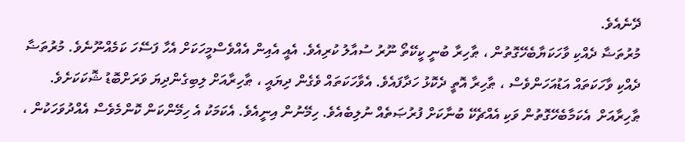ދޭނެއެވެ.
މުރުތަޟާ ދެއްކި ވާހަކަޔާބެހޭގޮތުން ، ޠާހިރާ ބުނީ ކީކޭތޯ ނޫރު ސުއާލު ކުރިއެވެ. އެއީ އެއިން އެއްވެސްމީހަކަށް އެހާ ފަސޭހަ ކަމެއްނޫނެވެ. މުރުތަޟާ ދެއްކި ވާހަކަތައް އަޑުއަހަންވެސް ، ޠާހިރާ އޮތީ ދެކޮޅު ހަދާފައެވެ. އެވާހަކަތައް ވެގެން ދިޔައީ ، ޠާހިރާއަށް ލިބިގެންދިޔަ ވަރަށްބޮޑު ޝޮކަކަށެވެ. ޠާހިރާއަށް  އެކަމާބެހޭގޮތުން ވަކި އެއްޗެކޭ ބުނާކަށް ފުރުޞަތެއް ނުލިބެއެވެ. ހިމޭނުން އިނީއެވެ. އެކަމަކު އެ ހިމޭންކަން ކޮންމެވެސް އެއްދުވަހަކުން ،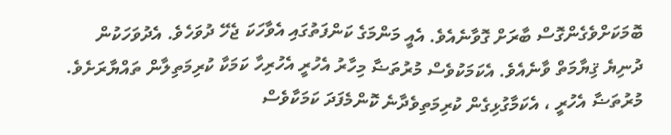ބޮމަކަށްވެގެންގޮސް ބާރަށް ގޮވާނެއެވެ. އެއީ މަންމަގެ ކަންފަތުގައި އެވާހަކަ ޖެހޭ ދުވަހެވެ. އެދުވަހަކުން ދުނިޔެ ޤިޔާމަތް ވާނެއެވެ. އެކަމަކުވެސް މުރުތަޟާ މިހާރު އެހުރީ އެހުރިހާ ކަމަކާ ކުރިމަތިލާން ތައްޔާރަށެވެ.
މުރުތަޟާ އެހުރީ ، އެކަމާގުޅިގެން ކުރިމަތިވެދާނެ ކޮންމެފަދަ ކަމަކާވެސް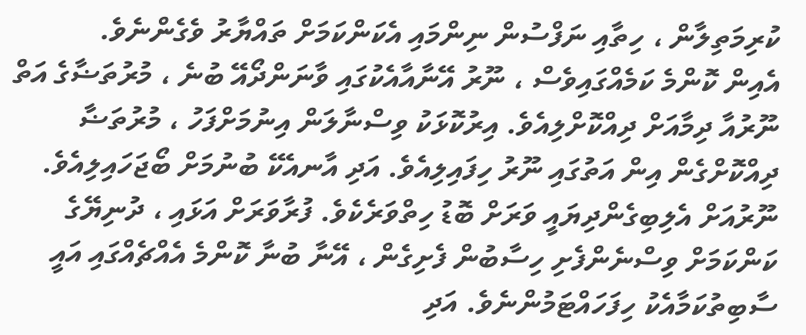ކުރިމަތިލާން ، ހިތާއި ނަފްސުން ނިންމައި އެކަންކަމަށް ތައްޔާރު ވެގެންނެވެ.
އެއިން ކޮންމެ ކަމެއްގައިވެސް ، ނޫރު އޭނާއާއެކުގައި ވާނަންދޯއޭ ބުނެ ، މުރުތަޟާގެ އަތް ނޫރުއާ ދިމާއަށް ދިއްކޮށްލިއެވެ. އިރުކޮޅަކު ވިސްނާލަން އިނުމަށްފަހު ، މުރުތަޟާ ދިއްކޮށްގެން އިން އަތުގައި ނޫރު ހިފައިލިއެވެ. އަދި އާނއެކޭ ބުނުމަށް ބޯޖަހައިލިއެވެ. ނޫރުއަށް އެލިބިގެންދިޔައީ ވަރަށް ބޮޑު ހިތްވަރެކެވެ. ފުރާވަރަށް އަޅައި ، ދުނިޔޭގެ ކަންކަމަށް ވިސްނެންފެށި ހިސާބުން ފެށިގެން ، އޭނާ ބުނާ ކޮންމެ އެއްޗެއްގައި އައީ ސާބިތުކަމާއެކު ހިފަހައްޓަމުންނެވެ. އަދި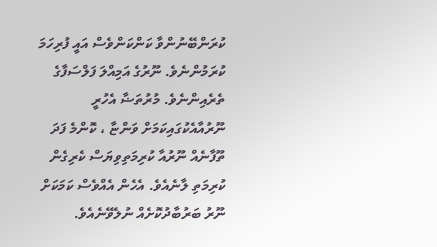ކުރަންބޭނުންވާ ކަންކަންވެސް އައީ ފުރިހަމަ ކުރަމުންނެވެ. ނޫރުގެ އަމިއްލަ ފަލްސަފާގެ ތެރެއިންނެވެ. މުރުތަޟާ އެހުރީ ނޫރުއާއެކުގައިކަމަށް ވަންޏާ ، ކޮންމެ ފަދަ ތޫފާނެއް ނޫރުއާ ކުރިމަތިވިޔަސް ކެރިގެން ކުރިމަތި ލާނެއެވެ. އެހެން އެއްވެސް ކަމަކަށް ނޫރު ބަރުބާދުކޮށެއް ނުލެވޭނެއެވެ.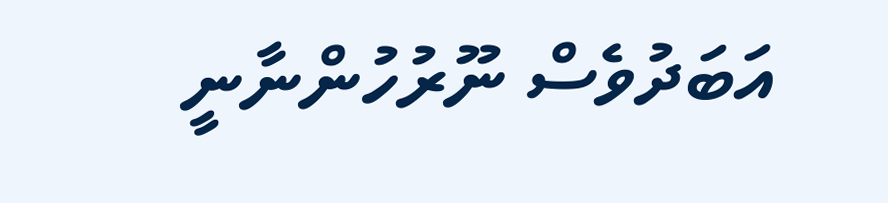އަބަދުވެސް ނޫރުހުންނާނީ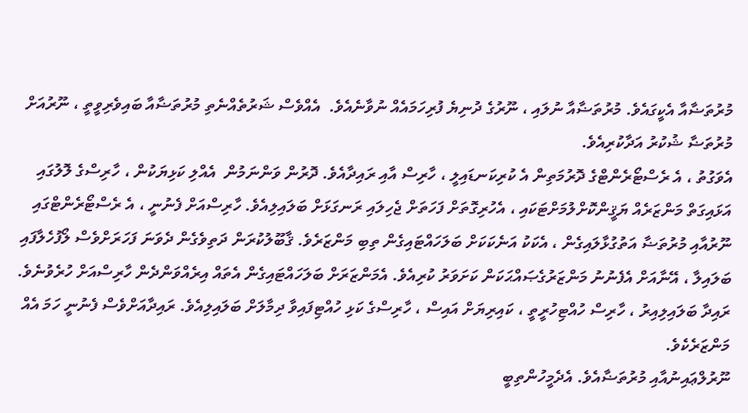މުރުތަޟާއާ އެކީގައެވެ. މުރުތަޟާއާ ނުލައި ، ނޫރުގެ ދުނިޔެ ފުރިހަމައެއް ނުވާނެއެވެ.  އެއްވެސް ޝަރުތެއްނެތި މުރުތަޟާއާ ބައިވެރިވީތީ ، ނޫރުއަށް މުރުތަޟާ ޝުކުރު އަދާކުރިއެވެ.
އެވަގުތު ، އެ ރެސްޓޯރެންޓްގެ ދޮރުމަތިން އެ ކުރިކަނޑައިލީ ، ހާރިސް އާއި ރައިދާއެވެ. ދޮރުން ވަންނަމުން  އެއްލި ކަޅިޔަކުން ، ހާރިސްގެ ލޮލުގައި އަޅައިގަތް މަންޒަރެއް ޔަޤީންކޮށްލުމަށްޓަކައި ، އެހުރިގޮތަށް ފަހަތަށް ޖެހިލައި ރަނގަޅަށް ބަލައިލިއެވެ. ހާރިސްއަށް ފެނުނީ ، އެ ރެސްޓޯރެންޓްގައި ނޫރުއާއި މުރުތަޟާ އަތުގުޅާލައިގެން ، އެކަކު އަނެކަކަށް ބަލަހައްޓައިގެން ތިބި މަންޒަރެވެ. ޤާބޫލުކުރަން ދަތިވެގެން ދެވަނަ ފަހަރަށްވެސް ލޯފުހެލާފައި ބަލައިލާ ، އޭނާއަށް އެފެނުނު މަންޒަރުގެޞައްޙަކަން ކަށަވަރު ކުރިއެވެ. އެމަންޒަރަށް ބަލަހައްޓައިގެން އެތައް އިރެއްވަންދެން ހާރިސްއަށް ހުރެވުނެވެ. ރައިދާ ބަލައިލިއިރު ، ހާރިސް ހުއްޓިހުރީތީ ، ކައިރިޔަށް އައިސް ، ހާރިސްގެ ކަޅި ހުއްޓިފައިވާ ދިމާލަށް ބަލައިލިއެވެ. ރައިދާއަށްވެސް ފެނުނީ ހަމަ އެއް މަންޒަރެކެވެ.
ނޫރުލްޢައިނުއާއި މުރުތަޟާއެވެ. އެދެމީހުންތިބީ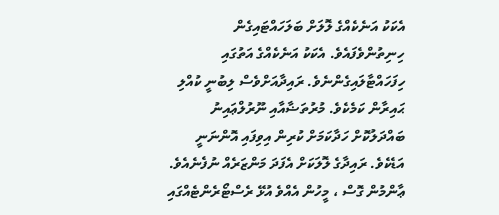އެކަކު އަނެކެއްގެ ލޮލަށް ބަލަހައްޓައިގެން ހިނިތުންވެފައެވެ. އެކަކު އަނެކެއްގެ އަތުގައި ހިފަހައްޓާލައިގެންނެވެ. ރައިދާއަށްވެސް ލިބުނީ ކުއްލި ޙައިރާން ކަމެކެވެ. މުރުތަޟާއާއި ނޫރުލްޢައިނު ބައްދަލުކޮށް ހަދާކަމަށް ކުރިން އިވިފައި އޮންނަނީ އަޑެކެވެ. ރައިދާގެ ލޮލަކަށް އެފަދަ މަންޒަރެއް ނުފެނެއެވެ. ޢާންމުން ގޮސް ، މީހުން އެއްވެ އުޅޭ ރެސްޓޯރެންޓެއްގައި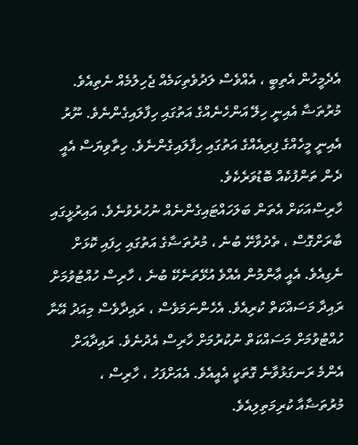އެދެމީހުން އެތިބީ ، އެއްވެސް ލަދުވެތިކަމެއް ޖެހިލުމެއް ނެތިއެވެ. މުރުތަޟާ އެއިނީ ހިލޭ އަންހެނެއްގެ އަތުގައި ހިފާލައިގެންނެވެ. ނޫރު އެއިނީ މީހެއްގެ ފިރިއެއްގެ އަތުގައި ހިފާލައިގެންނެވެ. ހިތާވިޔަސް އެއީ ދެން ތަންފުކެއް ބޮޑުވަރެކެވެ.
ހާރިސްއަކަށް އެތަން ބަލަހައްޓައިގެންނެއް ނުހުރެވުނެވެ. އައިރުޅީގައި ބާރަށްގޮސް ، ތެދުވާށޭ ބުނެ ، މުރުތަޟާގެ އަތުގައި ހިފައި ކޮޅަށް ނެގިއެވެ. އެއީ ޢާންމުން އެއްވެ އުޅޭތަނެކޭ ބުނެ ، ހާރިސް ހުއްޓުވުމަށް ރައިދާ މަސައްކަތް ކުރިއެވެ. އެހެންނަމަވެސް ، ރައިދާވެސް މިއަދު އޭނާ ހުއްޓުވުމަށް މަސައްކަތް ނުކުރުމަށް ހާރިސް އެދުނެވެ. ރައިދާއަށް އެންމެ ރަނގަޅުވާނެ ގޮތަކީ އެއީއެވެ. އެއަށްފަހު ، ހާރިސް ،  މުރުތަޟާއާ ކުރިމަތިލިއެވެ.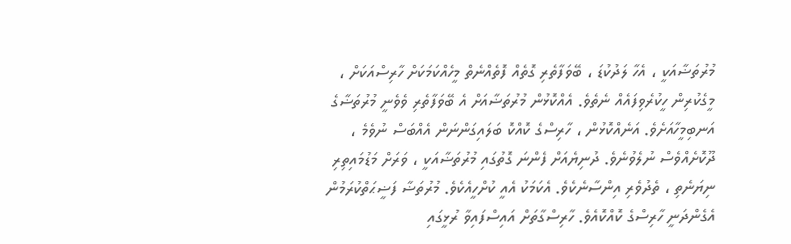މުރުތަޟާއަކީ ، އެހާ ލަދުކުޑަ ، ބޭވަފާތެރި ގޮތެއް ފޮތެއްނެތް މީހެއްކަމަކަށް ހާރިސްއަކަށް ، މީގެކުރިން ހީކުރެވިފައެއް ނެތެވެ. އެއްކޮޅުން މުރުތަޟާއަށް އެ ބޭވަފާތެރި ވެވެނީ މުރުތަޟާގެ އަނބިމީހާއަށެވެ. އަނެއްކޮޅުން ، ހާރިސްގެ ކޮއްކޮ ބަލައިގަންނަން އެއްބަސް ނުވެމެ ، ދޫކޮށެއްވެސް ނުލެވުނެވެ. ދުނިޔެއަށް ފެންނަ ގޮތުގައި މުރުތަޟާއަކީ ، ވަރަށް މަޑުމައިތިރި ނިޔަނެތި ، ތެދުވެރި އިންސާނެކެވެ. އެކަމަކު އެއީ ކުށްހީއެކެވެ. މުރުތަޟާ ފަޟީޙަތްކުރަމުން އެގެންދަނީ ހާރިސްގެ ކޮއްކޮއެވެ. ހާރިސްގާތަށް އައިސްފައިވާ ރުޅީގައި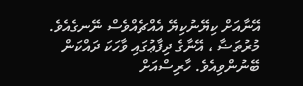އޭނާއަށް ކިޔޭނުކިޔޭ އެއްޗެއްވެސް ނޭނގެއެވެ.
މުރުތަޟާ ، އޭނާގެ ދިފާޢުގައި ވާހަކަ ދައްކަން ބޭނުންވިއެވެ. ހާރިސްއަށް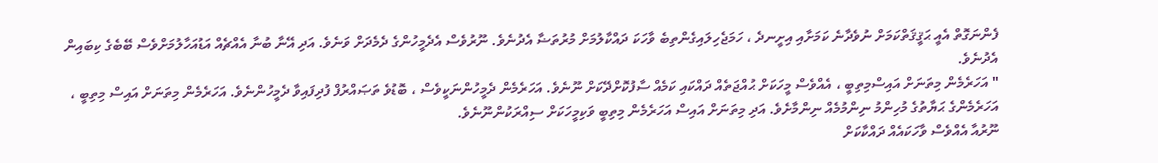ފެންނަގޮތް އެއީ ޙަޤީޤަތްކަމަށް ނުވެދާނެ ކަމަށާއި އިށީނދެ ، ހަމަޖެހިލައިގެންތިބެ ވާހަކަ ދައްކާލުމަށް މުރުތަޟާ އެދުނެވެ. ނޫރުވެސް އެދެމީހުންގެ ދެމެދަށް ވަނެވެ. އަދި އޭނާ ބުނާ އެއްޗެއް އަޑުއަހާލުމަށްވެސް ބޭބެގެ ކިބައިން އެދުނެވެ.
" އަހަރެމެން މިތަނަށް އައިސްމިތިބީ ، އެއްވެސް މީހަކަށް ޙުއްޖަތެއް ދައްކައި ކަމެއް ސާފުކޮށްދޭކަށް ނޫނެވެ. އަހަރެމެން ދެމީހުންނަކީވެސް ، ބޮޑުވެ ތަޞައްރުފް ފުދިފައިވާ ދެމީހުންނެވެ. އަހަރެމެން މިތަނަށް އައިސް މިތިބީ ، އަހަރެމެންގެ ޙަޔާތުގެ މުހިންމު ނިންމުމެއް ނިންމާށެވެ. އަދި މިތަނަށް އައިސް އަހަރެމެން މިތިބީ ވަކިމީހަކަށް ސިއްރަކުންނޫނެވެ.
ނޫރުއާ އެއްވެސް ވާހަކައެއް ދައްކާކަށް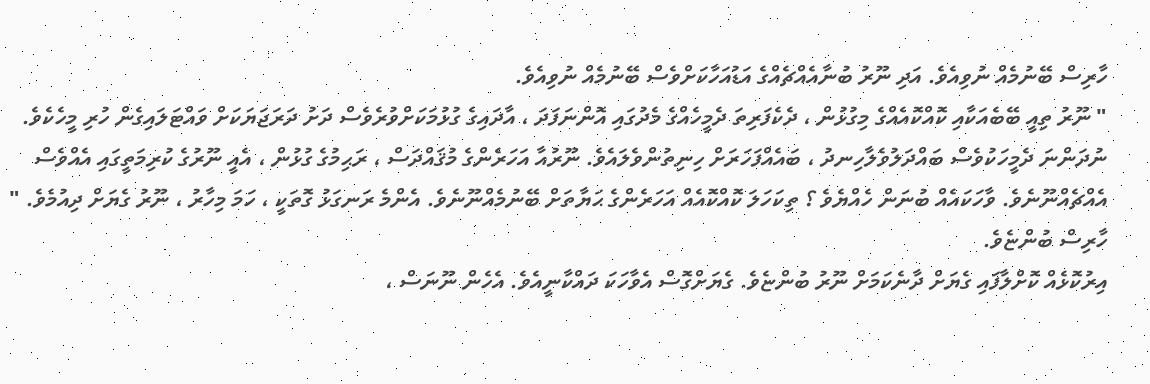ހާރިސް ބޭނުމެއް ނުވިއެވެ. އަދި ނޫރު ބުނާއެއްޗެއްގެ އަޑުއަހާކަށްވެސް ބޭނުމެއް ނުވިއެވެ.
" ނޫރު ތިއީ ބޭބެއަކާއި ކޮއްކޮއެއްގެ މިގުޅުން ، ދެކެފަރިތަ ދެމީހެއްގެ މެދުގައި އޮންނަފަދަ ، އާދައިގެ ގުޅުމަކަށްވުރެވެސް ދަށު ދަރަޖަޔަކަށް ވައްޓަލައިގެން ހުރި މީހެކެވެ. ނުދަންނަ ދެމީހަކުވެސް ބައްދަލުވެލާހިނދު ، ބައެއްފަހަރަށް ހިނިތުންވެލައެވެ. ނޫރުއާ އަހަރެންގެ މުޤައްދަސް ، ރަޙިމުގެ ގުޅުން ، އެއީ ނޫރުގެ ކުރިމަތީގައި އެއްވެސް އެއްޗެއްނޫނެވެ. ވާހަކައެއް ބުނަން ހެއްޔެވެ ؟ ތިކަހަލަ ކޮއްކޮއެއް އަހަރެންގެ ޙަޔާތަށް ބޭނުމެއްނޫނެވެ. އެންމެ ރަނގަޅު ގޮތަކީ ، ހަމަ މިހާރު ، ނޫރު ގެޔަށް ދިއުމެވެ. " ހާރިސް ބުންޏެވެ.
އިރުކޮޅެއް ކޮށްލާފައި ގެޔަށް ދާނެކަމަށް ނޫރު ބުންޏެވެ. ގެޔަށްގޮސް އެވާހަކަ ދައްކާނީއެވެ. އެހެން ނޫނަސް ،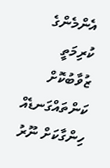އެންމެންގެ ކުރިމަތީ ޒުވާބުކޮށް ކަންތައްގަނޑެއް ހިންގާކަށް ނޫރު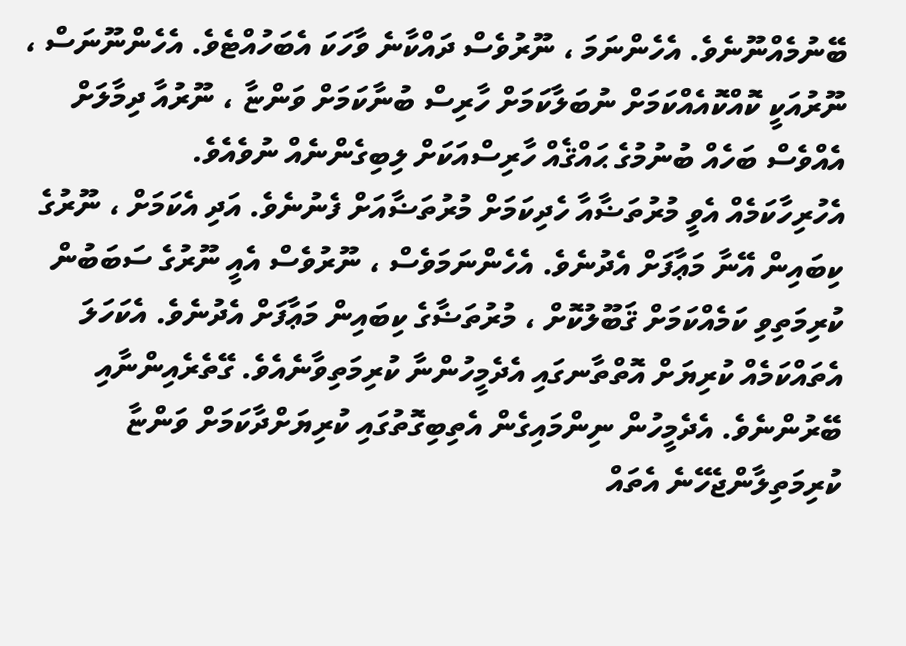ބޭނުމެއްނޫނެވެ. އެހެންނަމަ ، ނޫރުވެސް ދައްކާނެ ވާހަކަ އެބަހުއްޓެވެ. އެހެންނޫނަސް ، ނޫރުއަކީ ކޮއްކޮއެއްކަމަށް ނުބަލާކަމަށް ހާރިސް ބުނާކަމަށް ވަންޏާ ، ނޫރުއާ ދިމާލަށް އެއްވެސް ބަހެއް ބުނުމުގެ ޙައްޤެއް ހާރިސްއަކަށް ލިބިގެންނެއް ނުވެއެވެ.
އެހުރިހާކަމެއް އެވީ މުރުތަޟާއާ ހެދިކަމަށް މުރުތަޟާއަށް ފެނުނެވެ. އަދި އެކަމަށް ، ނޫރުގެ ކިބައިން އޭނާ މަޢާފަށް އެދުނެވެ. އެހެންނަމަވެސް ، ނޫރުވެސް އެއީ ނޫރުގެ ސަބަބުން ކުރިމަތިވި ކަމެއްކަމަށް ޤަބޫލުކޮށް ، މުރުތަޟާގެ ކިބައިން މަޢާފަށް އެދުނެވެ. އެކަހަލަ އެތައްކަމެއް ކުރިޔަށް އޮތްތާނގައި އެދެމީހުންނާ ކުރިމަތިވާނެއެވެ. ގޭތެރެއިންނާއި ބޭރުންނެވެ. އެދެމީހުން ނިންމައިގެން އެތިބިގޮތުގައި ކުރިޔަށްދާކަމަށް ވަންޏާ ކުރިމަތިލާންޖެހޭނެ އެތައް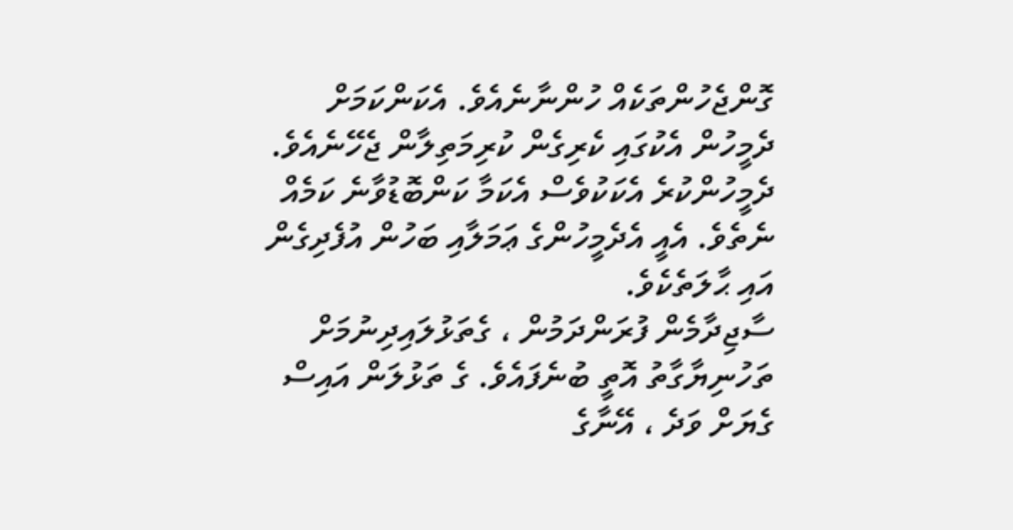ގޮންޖެހުންތަކެއް ހުންނާނެއެވެ. އެކަންކަމަށް ދެމީހުން އެކުގައި ކެރިގެން ކުރިމަތިލާން ޖެހޭނެއެވެ. ދެމީހުންކުރެ އެކަކުވެސް އެކަމާ ކަންބޮޑުވާނެ ކަމެއް ނެތެވެ. އެއީ އެދެމީހުންގެ ޢަމަލާއި ބަހުން އުފެދިގެން އައި ޙާލަތެކެވެ.
ސާޖިދާމެން ފުރަންދަމުން ، ގެތަޅުލައިދިނުމަށް ތަހުނިޔާގާތު އޮތީ ބުނެފައެވެ. ގެ ތަޅުލަން އައިސް ގެޔަށް ވަދެ ، އޭނާގެ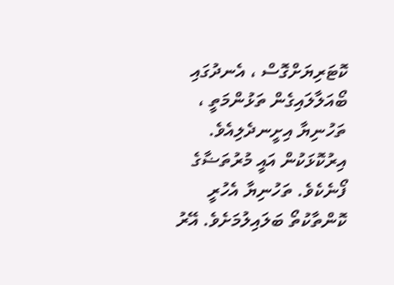ކޮޓަރިޔަށްގޮސް ، އެނދުގައި ބޯއަލާލައިގެން ތަޅުންމަތީ ، ތަހުނިޔާ އިށީނދެލިއެވެ. އިރުކޮޅަކުން އައީ މުރުތަޟާގެ ފޯނެކެވެ. ތަހުނިޔާ އެހުރީ ކޮންތާކުތޯ ބަލައިލުމަށެވެ. އޭރު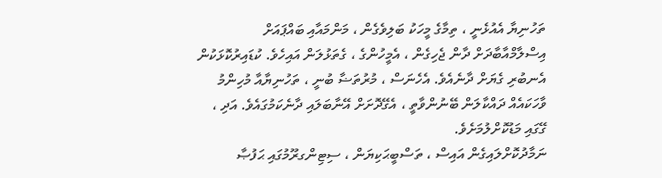ތަހުނިޔާ އެއުޅެނީ ، ތިމާގެ މީހަކު ބަލިވެގެން ، މަންމައާއި ބައްޕައަށް އިސްލާމްއާބާދަށް ދާން ޖެހިގެން ، އެމީހުންގެ ، ގެތަޅުލަން އައިހެވެ. ކުޑައިރުކޮޅަކުން އެނބުރި ގެޔަށް ދާނެއެވެ. އެހެނަސް ، މުރުތަޟާ ބުނީ ، ތަހުނިޔާއާ މުހިންމު ވާހަކައެއް ދައްކާލަން ބޭނުންވާތީ ، އެގޭދޮށަށް އޭނާބަލައި ދާނެކަމުގައެވެ. އަދި ، ގޭގައި މަޑުކޮށްލުމަށެވެ.
ނަމާދުކޮށްލައިގެން އައިސް ، ތަސްބީޙަކިޔަން ، ސިޓިންގރޫމުގައި ޙަފުޞާ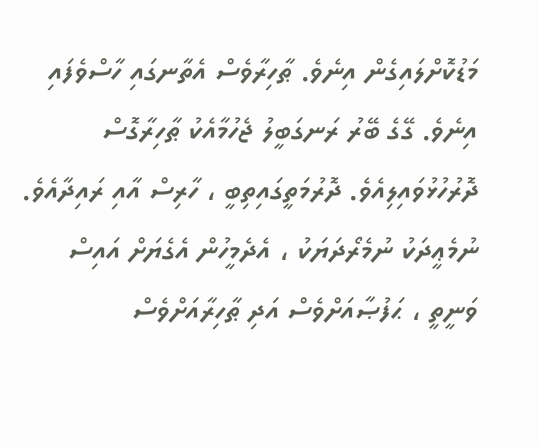މަޑުކޮށްލައިގެން އިނެވެ. ޠާހިރާވެސް އެތާނގައި ހާސްވެފައި އިނެވެ. ގޭގެ ބޭރު ރަނގަބީލު ޖެހުމާއެކު ޠާހިރާގޮސް ދޮރުހުޅުވައިލިއެވެ. ދޮރުމަތީގައިތިބީ ، ހާރިސް އާއި ރައިދާއެވެ. ނުމެޢީދަކު ނުމެރޯދަޔަކު ، އެދެމީހުން އެގެޔަށް އައިސް ވަނީތީ ، ޙަފުޞާއަށްވެސް އަދި ޠާހިރާއަށްވެސް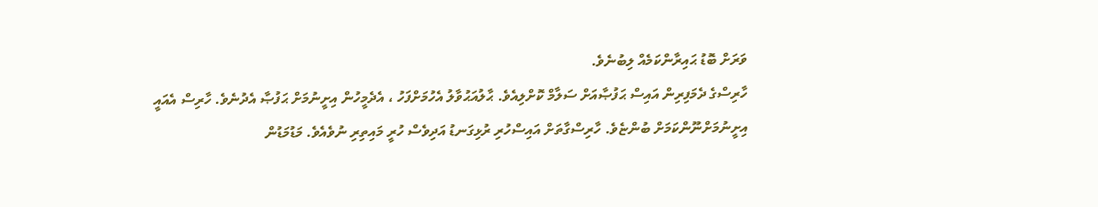ވަރަށް ބޮޑު ޙައިރާންކަމެއް ލިބުނެވެ.
ހާރިސްގެ ދެމަފިރިން އައިސް ޙަފުޞާއަށް ސަލާމް ކޮށްލިއެވެ. ޙާލުއަޙުވާލު އެހުމަށްފަހު ، އެދެމީހުން އިށީނުމަށް ޙަފުޞާ އެދުނެވެ. ހާރިސް އެއައީ އިށީނުމަށްނޫންކަމަށް ބުންޏެވެ. ހާރިސްގާތަށް އައިސްހުރި ރުޅިގަނޑު އަދިވެސް ހުރީ މައިތިރި ނުވެއެވެ. މަޑުމަޑުން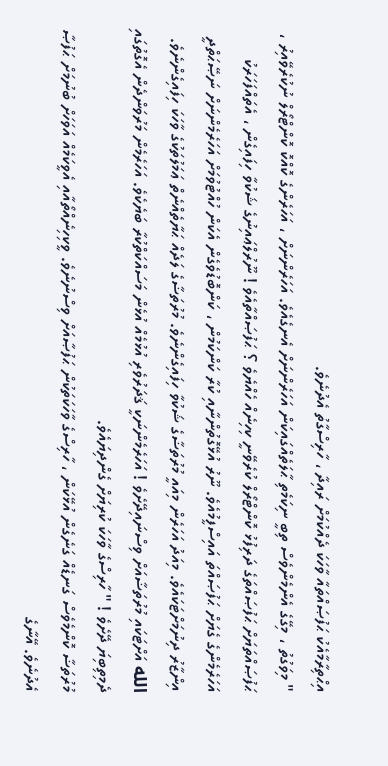އިޙްތިރާމާއެކު ޙަފުޞައްތައާ ވާހަކަ ދެއްކުމަށް ރައިދާ ، ހާރިސްގާތު އެދުނެވެ.
" މިވަގުތު ، މިގޭގެ އެންމެންވެސް ތިބީ ނިކަމެތި ޙާލަތެއްގައިކަން އަހަރެންނަށް އެނގެއެވެ. އަހަރެންނަށް ، އަހަރެންގެ ކޮއްކޮ ކޮންޓްރޯލް ނުކުރެވޭއިރު ، ޙަފުޞައްތަޔަށް ޙަފުޞައްތަގެ ދަރިފުޅު ކޮންޓްރޯލް ކުރެވޭނީ ކިހިނެއް ހެއްޔެވެ ؟ ޙަފުޞައްތާއެވެ ! ނޫރުލްޢައިނުގެ ޝަކުވާ ހިފައިގެން ، އެތައްފަހަރަކު އަހަރެމެންގެ ގެޔަށް ޙަފުޞައްތަ އައިސްފީމުއެވެ. ނޫރު އުޅޭގޮތުންނާއި ކުރާ ކަންކަމުން ، ކަންބޮޑުވެގެން އެކަން ހުއްޓުވުމަށް އަހަރެމެންނަށް ނަޞޭޙަތްދީ އިންޒާރު ދިނުމަށްޓަކައެވެ. މިއަދު އަހަރެން މިއައީ މުރުތަޟާގެ ޝަކުވާ ހިފައިގެންނެވެ. މުރުތަޟާގެ ލަދެއް ޙަޔާތެއްނެތް ޢަމަލުތަކުގެ ވާހަކަ ހިފައިގެންނެވެ. الله އަށްޓަކައި މުރުތަޟާއަށް ވިސްނައިދޭށެވެ ! އަހަރެމެންނަކީ ޤަދަރުވެރި އުޅުމެއް އުޅެން މަސައްކަތްކުރާ ބަޔެކެވެ. އަހަރެމެން މަރުވަންދެން އެގޮތުގައި ދެމިތިބިޔަ ދޭށެވެ ! " ހާރިސްގެ ވާހަކަ ކުރިޔަށް ގެންދިޔައެވެ.
މުރުތަޟާ ކޮންމެވެސް ގަނޑެއް ގަނެގެން އުޅޭކަން ، ހާރިސްގެ ވާހަކަތަކުން ޙަފުޞާއަށް ވިސްނުނެވެ. ވީކިހިނެއްތޯއާއި އެވީކަމެއް އަވަހަށް ބުނުމަށް ޙަފުޞާ އެދުނެވެ. އޭނާގެ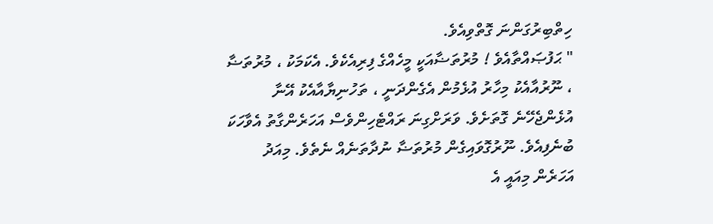ހިތްބިރުގަންނަ ގޮތްވިއެވެ.
" ޙަފުޞައްތާއެވެ ! މުރުތަޟާއަކީ މީހެއްގެ ފިރިއެކެވެ. އެކަމަކު ، މުރުތަޟާ ، ނޫރުއާއެކު މިހާރު އުޅެމުން އެގެންދަނީ ، ތަހުނިޔާއާއެކު އޭނާ އުޅެންޖެހޭނެ ގޮތަށެވެ. ވަރަށްގިނަ ރައްޓެހިންވެސް އަހަރެންގާތު އެވާހަކަ ބުނެފިއެވެ. ނޫރުގޮވައިގެން މުރުތަޟާ ނުދާތަނެއް ނެތެވެ. މިއަދު އަހަރެން މިއައީ އެ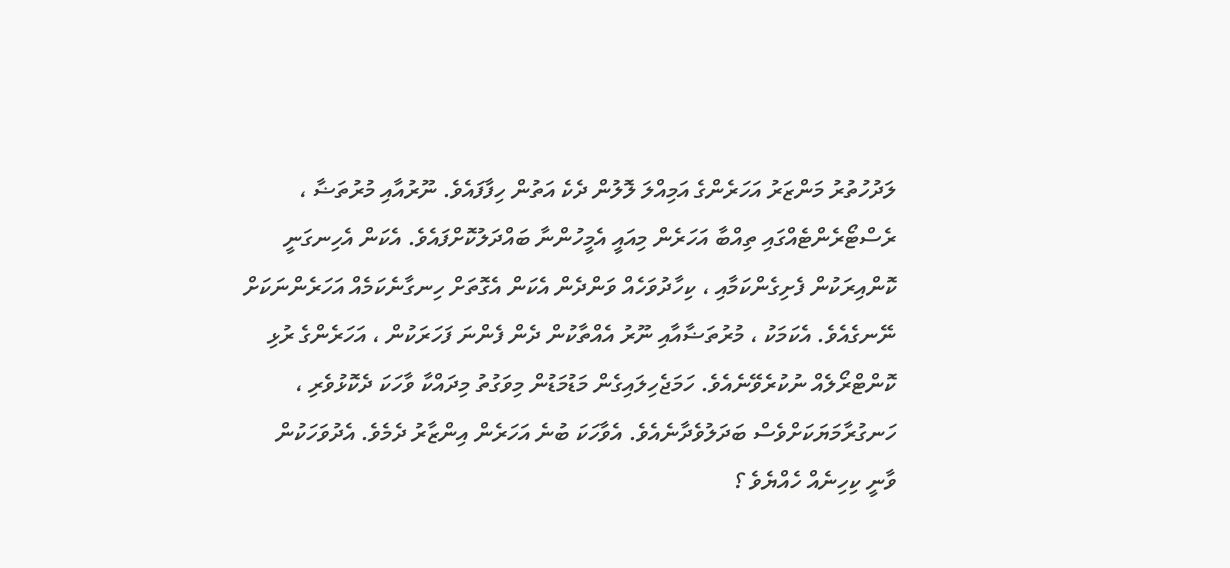ލަދުހުތުރު މަންޒަރު އަހަރެންގެ އަމިއްލަ ލޮލުން ދެކެ އަތުން ހިފާފައެވެ. ނޫރުއާއި މުރުތަޟާ ، ރެސްޓޯރެންޓެއްގައި ތިއްބާ އަހަރެން މިއައީ އެމީހުންނާ ބައްދަލުކޮށްފައެވެ. އެކަން އެހިނގަނީ ކޮންއިރަކުން ފެށިގެންކަމާއި ، ކިހާދުވަހެއް ވަންދެން އެކަން އެގޮތަށް ހިނގާނެކަމެއް އަހަރެންނަކަށް ނޭނގެއެވެ. އެކަމަކު ، މުރުތަޟާއާއި ނޫރު އެއްތާކުން ދެން ފެންނަ ފަހަރަކުން ، އަހަރެންގެ ރުޅި ކޮންޓްރޯލެއް ނުކުރެވޭނެއެވެ. ހަމަޖެހިލައިގެން މަޑުމަޑުން މިވަގުތު މިދައްކާ ވާހަކަ ދެކޮޅުވެރި ، ހަނގުރާމަޔަކަށްވެސް ބަދަލުވެދާނެއެވެ. އެވާހަކަ ބުނެ އަހަރެން އިންޒާރު ދެމެވެ. އެދުވަހަކުން ވާނީ ކިހިނެއް ހެއްޔެވެ ؟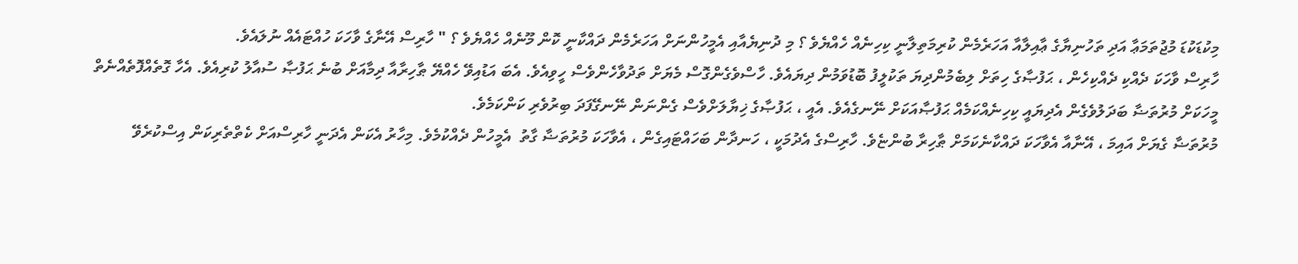މިކުޑަކުޑަ މުޖުތަމަޢާ އަދި ތަހުނިޔާގެ ޢާއިލާއާ އަހަރެމެން ކުރިމަތިލާނީ ކިހިނެއް ހެއްޔެވެ ؟ މި ދުނިޔެއާއި އެމީހުންނަށް އަހަރެމެން ދައްކާނީ ކޮން މޫނެއް ހެއްޔެވެ ؟ " ހާރިސް އޭނާގެ ވާހަކަ ހުއްޓައެއް ނުލައެވެ.
ހާރިސް ވާހަކަ ދެއްކި ދެއްކިހެން ، ޙަފުޞާގެ ހިތަށް ލިބެމުންދިޔަ ތަކުލީފު ބޮޑުވަމުން ދިޔައެވެ. ހާސްވެގެންގޮސް މެޔަށް ތަދުވާހެންވެސް ހީވިއެވެ. އެބަ އަޑުއިވޭ ހެއްޔޭ ޠާހިރާއާ ދިމާއަށް ބުނެ ޙަފުޞާ ސުއާލު ކުރިއެވެ. އެހާ ގޮތެއްފޮތެއްނެތް މީހަކަށް މުރުތަޟާ ބަދަލުވެގެން އެދިޔައީ ކިހިނެއްކަމެއް ޙަފުޞާއަކަށް ނޭނގެއެވެ. އެއީ ، ޙަފުޞާގެ ޚިޔާލަށްވެސް ގެންނަން ނޭނގޭފަދަ ބިރުވެރި ކަންކަމެވެ.
މުރުތަޟާ ގެޔަށް އައިމަ ، އޭނާއާ އެވާހަކަ ދައްކާނެކަމަށް ޠާހިރާ ބުންޏެވެ. ހާރިސްގެ އެދުމަކީ ، ހަނދާން ބަހައްޓައިގެން ، އެވާހަކަ މުރުތަޟާ ގާތު  އެމީހުން ދެއްކުމެވެ. މިހާރު އެކަން އެދަނީ ހާރިސްއަށް ކެތްތެރިކަން އިސްކުރެވޭ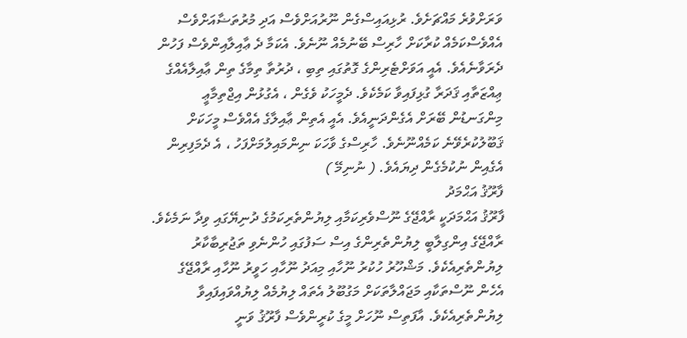ވަރަށްވުރެ މައްޗަށެވެ. ރުޅިއައިސްގެން ނޫރުއަށްވެސް އަދި މުރުތަޟާއަށްވެސް އެއްވެސްކަމެއް ކުރާކަށް ހާރިސް ބޭނުމެއް ނޫނެވެ. އެކަމާ ދެ ޢާއިލާއިންވެސް ފަހުން ދެރަވާނެއެވެ. އެއީ އަވަށްޓެރިންގެ ގޮތުގައި ތިބި ، ދުރުތާ ތިމާގެ ތިން ޢާއިލާއެއްގެ ޢިއްޒަތާއި ޤަދަރާ ގުޅިފައިވާ ކަމެކެވެ. ދެމީހަކު ވެގެން ، އެގުޅުން އިޖްތިމާޢީ މިންގަނޑުން ބޭރަށް އެގެންދަނީއެވެ. އެއީ އެތިން ޢާއިލާގެ އެއްވެސް މީހަކަށް ޤަބޫލުކުރެވޭނެ ކަމެއްނޫނެވެ. ހާރިސްގެ ވާހަކަ ނިންމައިލުމަށްފަހު ، އެ ދެމަފިރިން އެގެއިން ނުކުމެގެން ދިޔައެވެ. ( ނުނިމޭ )
ފާރޫޤު އަޙްމަދު
ފާރޫޤު އަޙްމަދަކީ ރާއްޖޭގެ ނޫސްވެރިކަމާއި ލިޔުންތެރިކަމުގެ ދުނިޔޭގައި ވިދާ ނަމެކެވެ. ރާއްޖޭގެ އިންގިލާބީ ލިޔުންތެރިންގެ އިސް ސަފުގައި ހުންނެވި ތަޖުރިބާކާރު ލިޔުންތެރިއެކެވެ. މަޝްހޫރު ހުކުރު ނޫހާއި މިއަދު ނޫހާއި ހަވީރު ނޫހާއި ރާއްޖޭގެ އެހެން ނޫސްތަކާއި މަޖައްލާތަކަށް މަގުބޫލު އެތައް ލިޔުމެއް ލިޔުއްވައިފައިވާ ލިޔުންތެރިއެކެވެ. އާފަތިސް ނޫހަށް މީގެ ކުރީންވެސް ފާރޫޤު ވަނީ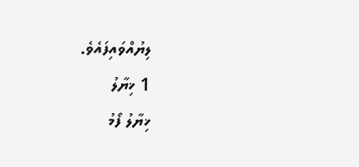ލިޔުއްވައިފައެވެ.
1 ޚިޔާލު
ޚިޔާލު ފޯމު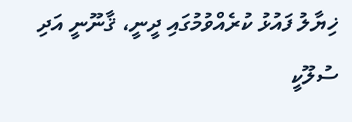ޚިޔާލު ފައުޅު ކުރެއްވުމުގައި ދީނީ، ޤާނޫނީ އަދި ސުލޫކީ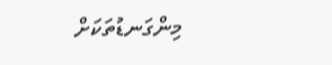މިންގަނޑުތަކަށް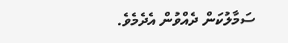ސަމާލުކަން ދެއްވުން އެދެމެވެ.